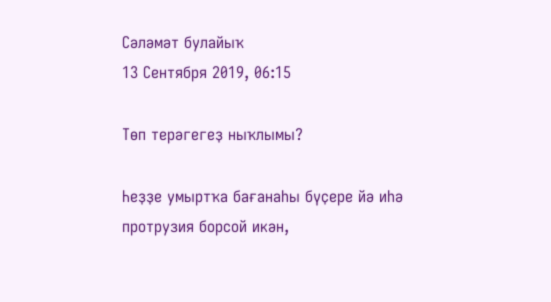Сәләмәт булайыҡ
13 Сентября 2019, 06:15

Төп терәгегеҙ ныҡлымы?

Һеҙҙе умыртҡа бағанаһы бүҫере йә иһә протрузия борсой икән,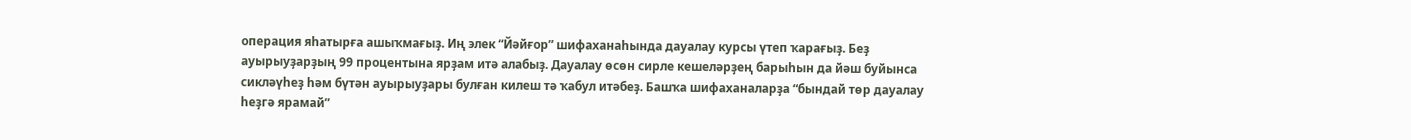операция яһатырға ашыҡмағыҙ. Иң элек “Йәйғор” шифаханаһында дауалау курсы үтеп ҡарағыҙ. Беҙ ауырыуҙарҙың 99 процентына ярҙам итә алабыҙ. Дауалау өсөн сирле кешеләрҙең барыһын да йәш буйынса сикләүһеҙ һәм бүтән ауырыуҙары булған килеш тә ҡабул итәбеҙ. Башҡа шифаханаларҙа “бындай төр дауалау һеҙгә ярамай”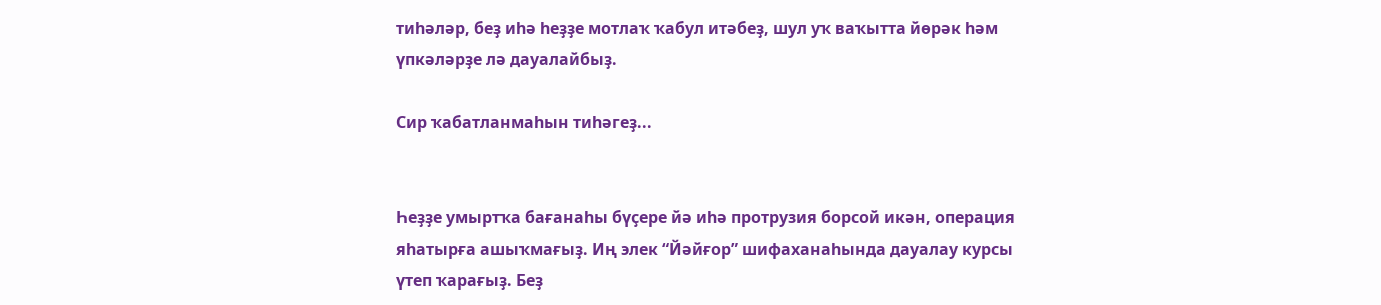тиһәләр, беҙ иһә һеҙҙе мотлаҡ ҡабул итәбеҙ, шул уҡ ваҡытта йөрәк һәм үпкәләрҙе лә дауалайбыҙ.

Сир ҡабатланмаһын тиһәгеҙ...


Һеҙҙе умыртҡа бағанаһы бүҫере йә иһә протрузия борсой икән, операция яһатырға ашыҡмағыҙ. Иң элек “Йәйғор” шифаханаһында дауалау курсы үтеп ҡарағыҙ. Беҙ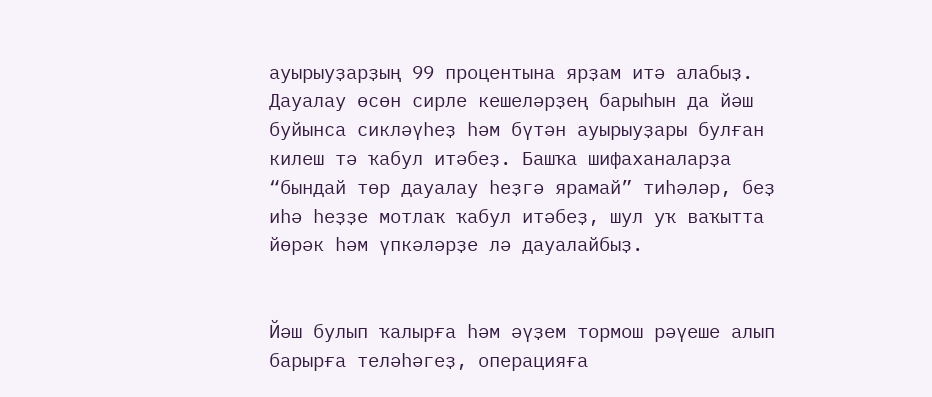ауырыуҙарҙың 99 процентына ярҙам итә алабыҙ. Дауалау өсөн сирле кешеләрҙең барыһын да йәш буйынса сикләүһеҙ һәм бүтән ауырыуҙары булған килеш тә ҡабул итәбеҙ. Башҡа шифаханаларҙа “бындай төр дауалау һеҙгә ярамай” тиһәләр, беҙ иһә һеҙҙе мотлаҡ ҡабул итәбеҙ, шул уҡ ваҡытта йөрәк һәм үпкәләрҙе лә дауалайбыҙ.


Йәш булып ҡалырға һәм әүҙем тормош рәүеше алып барырға теләһәгеҙ, операцияға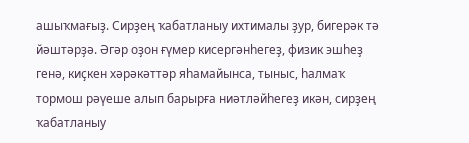ашыҡмағыҙ. Сирҙең ҡабатланыу ихтималы ҙур, бигерәк тә йәштәрҙә. Әгәр оҙон ғүмер кисергәнһегеҙ, физик эшһеҙ генә, киҫкен хәрәкәттәр яһамайынса, тыныс, һалмаҡ тормош рәүеше алып барырға ниәтләйһегеҙ икән, сирҙең ҡабатланыу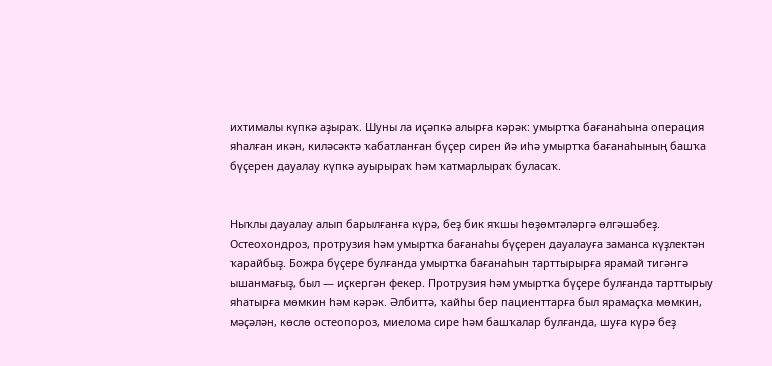ихтималы күпкә аҙыраҡ. Шуны ла иҫәпкә алырға кәрәк: умыртҡа бағанаһына операция яһалған икән, киләсәктә ҡабатланған бүҫер сирен йә иһә умыртҡа бағанаһының башҡа бүҫерен дауалау күпкә ауырыраҡ һәм ҡатмарлыраҡ буласаҡ.


Ныҡлы дауалау алып барылғанға күрә, беҙ бик яҡшы һөҙөмтәләргә өлгәшәбеҙ. Остеохондроз, протрузия һәм умыртҡа бағанаһы бүҫерен дауалауға заманса күҙлектән ҡарайбыҙ. Божра бүҫере булғанда умыртҡа бағанаһын тарттырырға ярамай тигәнгә ышанмағыҙ, был — иҫкергән фекер. Протрузия һәм умыртҡа бүҫере булғанда тарттырыу яһатырға мөмкин һәм кәрәк. Әлбиттә, ҡайһы бер пациенттарға был ярамаҫҡа мөмкин, мәҫәлән, көслө остеопороз, миелома сире һәм башҡалар булғанда, шуға күрә беҙ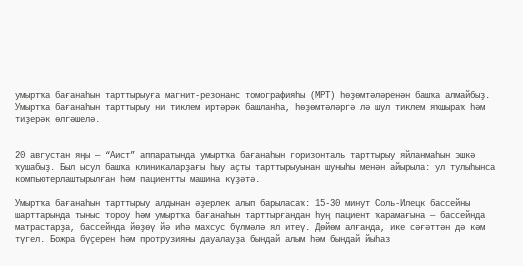умыртҡа бағанаһын тарттырыуға магнит-резонанс томографияһы (МРТ) һөҙөмтәләренән башҡа алмайбыҙ. Умыртҡа бағанаһын тарттырыу ни тиклем иртәрәк башланһа, һөҙөмтәләргә лә шул тиклем яҡшыраҡ һәм тиҙерәк өлгәшелә.


20 августан яңы — “Аист” аппаратында умыртҡа бағанаһын горизонталь тарттырыу яйланмаһын эшкә ҡушабыҙ. Был ысул башҡа клиникаларҙағы һыу аҫты тарттырыуынан шуныһы менән айырыла: ул тулыһынса компьютерлаштырылған һәм пациентты машина күҙәтә.

Умыртҡа бағанаһын тарттырыу алдынан әҙерлек алып барыласаҡ: 15-30 минут Соль-Илецк бассейны шарттарында тыныс тороу һәм умыртҡа бағанаһын тарттырғандан һуң пациент ҡарамағына — бассейнда матрастарҙа, бассейнда йөҙөү йә иһә махсус бүлмәлә ял итеү. Дөйөм алғанда, ике сәғәттән дә кәм түгел. Божра бүҫерен һәм протрузияны дауалауҙа бындай алым һәм бындай йыһаз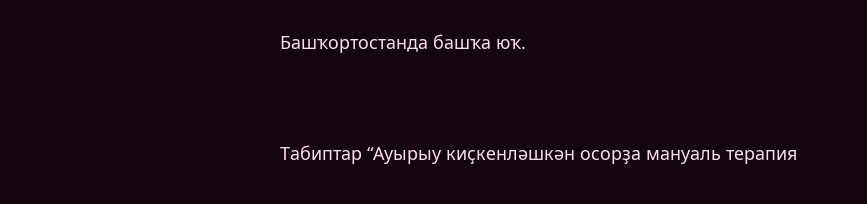Башҡортостанда башҡа юҡ.


Табиптар “Ауырыу киҫкенләшкән осорҙа мануаль терапия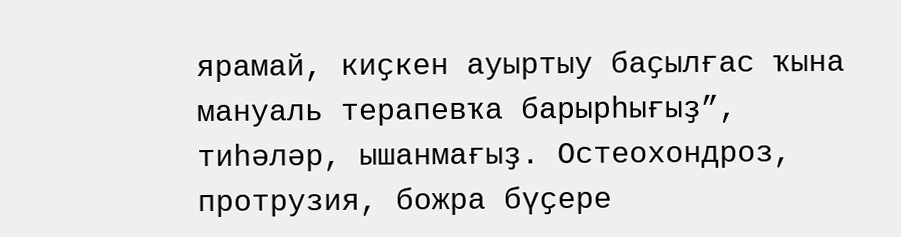ярамай, киҫкен ауыртыу баҫылғас ҡына мануаль терапевҡа барырһығыҙ”, тиһәләр, ышанмағыҙ. Остеохондроз, протрузия, божра бүҫере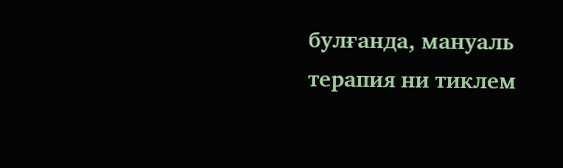булғанда, мануаль терапия ни тиклем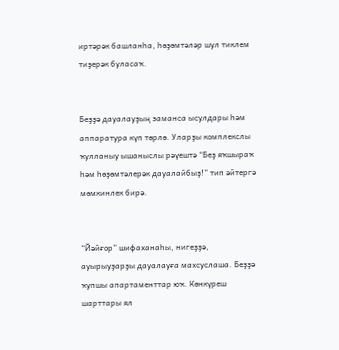иртәрәк башланһа, һөҙөмтәләр шул тиклем тиҙерәк буласаҡ.


Беҙҙә дауалауҙың заманса ысулдары һәм аппаратура күп төрлө. Уларҙы комплекслы ҡулланыу ышаныслы рәүештә “Беҙ яҡшыраҡ һәм һөҙөмтәлерәк дауалайбыҙ!” тип әйтергә мөмкинлек бирә.


“Йәйғор” шифаханаһы, нигеҙҙә, ауырыуҙарҙы дауалауға махсуслаша. Беҙҙә ҡупшы апартаменттар юҡ. Көнкүреш шарттары ял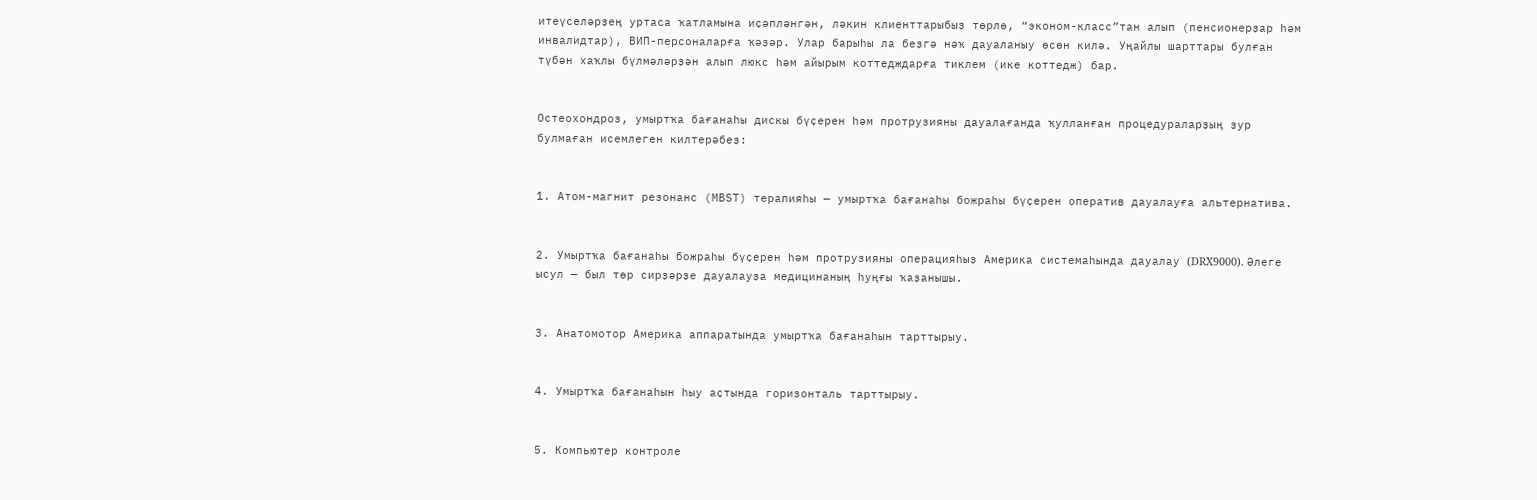итеүселәрҙең уртаса ҡатламына иҫәпләнгән, ләкин клиенттарыбыҙ төрлө, “эконом-класс”тан алып (пенсионерҙар һәм инвалидтар), ВИП-персоналарға ҡәҙәр. Улар барыһы ла беҙгә нәҡ дауаланыу өсөн килә. Уңайлы шарттары булған түбән хаҡлы бүлмәләрҙән алып люкс һәм айырым коттедждарға тиклем (ике коттедж) бар.


Остеохондроз, умыртҡа бағанаһы дискы бүҫерен һәм протрузияны дауалағанда ҡулланған процедураларҙың ҙур булмаған исемлеген килтерәбеҙ:


1. Атом-магнит резонанс (МВST) терапияһы — умыртҡа бағанаһы божраһы бүҫерен оператив дауалауға альтернатива.


2. Умыртҡа бағанаһы божраһы бүҫерен һәм протрузияны операцияһыҙ Америка системаһында дауалау (DRX9000). Әлеге ысул — был төр сирҙәрҙе дауалауҙа медицинаның һуңғы ҡаҙанышы.


3. Анатомотор Америка аппаратында умыртҡа бағанаһын тарттырыу.


4. Умыртҡа бағанаһын һыу аҫтында горизонталь тарттырыу.


5. Компьютер контроле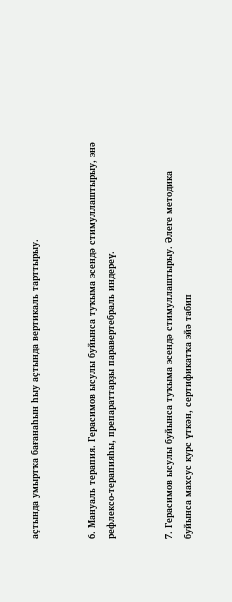аҫтында умыртҡа бағанаһын һыу аҫтында вертикаль тарттырыу.


6. Мануаль терапия. Герасимов ысулы буйынса туҡыма эсендә стимуллаштырыу, энә рефлексо-терапияһы, препараттарҙы паравертебраль индереү.


7. Герасимов ысулы буйынса туҡыма эсендә стимуллаштырыу. Әлеге методика буйынса махсус курс үткән, сертификатҡа эйә табип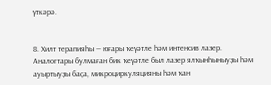үткәрә.


8. Хилт терапияһы — юғары ҡеүәтле һәм интенсив лазер. Аналогтары булмаған бик ҡеүәтле был лазер ялҡынһыныуҙы һәм ауыртыуҙы баҫа, микроциркуляцияны һәм ҡан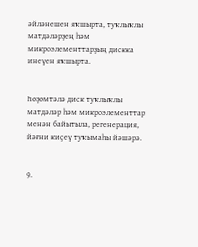әйләнешен яҡшырта, туҡлыҡлы матдәләрҙең һәм микроэлементтарҙың дискка инеүен яҡшырта.


Һөҙөмтәлә диск туҡлыҡлы матдәләр һәм микроэлементтар менән байытыла, регенерация, йәғни киҫеү туҡымаһы йәшәрә.


9.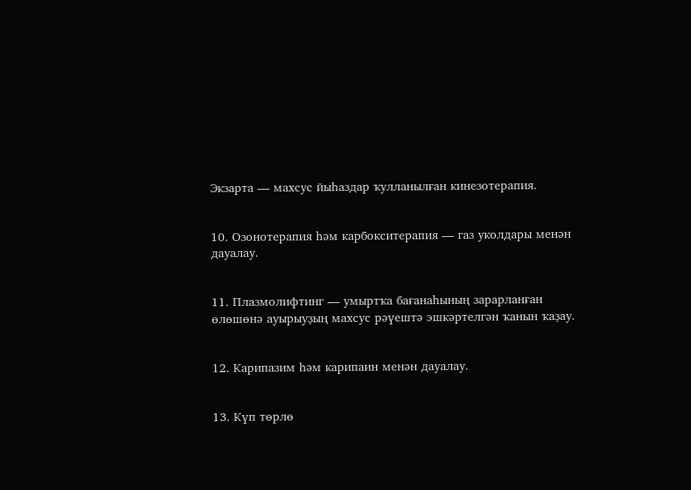Экзарта — махсус йыһаздар ҡулланылған кинезотерапия.


10. Озонотерапия һәм карбокситерапия — газ уколдары менән дауалау.


11. Плазмолифтинг — умыртҡа бағанаһының зарарланған өлөшөнә ауырыуҙың махсус рәүештә эшкәртелгән ҡанын ҡаҙау.


12. Карипазим һәм карипаин менән дауалау.


13. Күп төрлө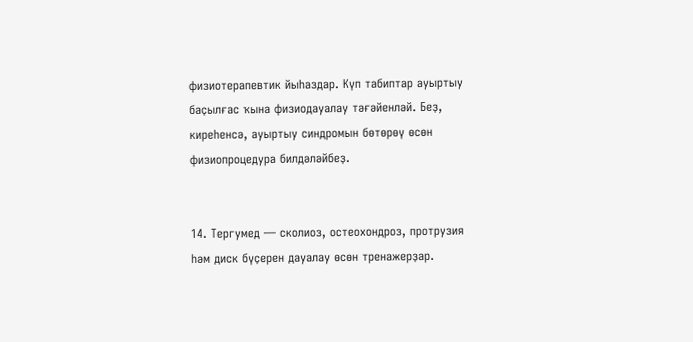физиотерапевтик йыһаздар. Күп табиптар ауыртыу баҫылғас ҡына физиодауалау тәғәйенләй. Беҙ, киреһенсә, ауыртыу синдромын бөтөрөү өсөн физиопроцедура билдәләйбеҙ.


14. Тергумед — сколиоз, остеохондроз, протрузия һәм диск бүҫерен дауалау өсөн тренажерҙар.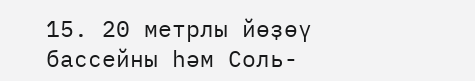15. 20 метрлы йөҙөү бассейны һәм Соль-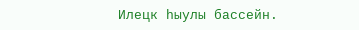Илецк һыулы бассейн.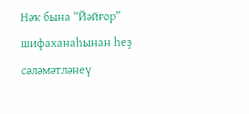Нәҡ бына “Йәйғор” шифаханаһынан һеҙ сәләмәтләнеү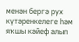менән бергә рух күтәренкелеге һәм яҡшы кәйеф алып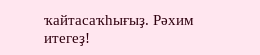ҡайтасаҡһығыҙ. Рәхим итегеҙ!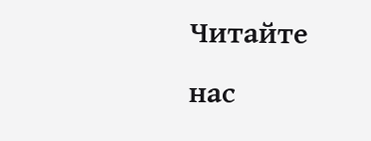Читайте нас